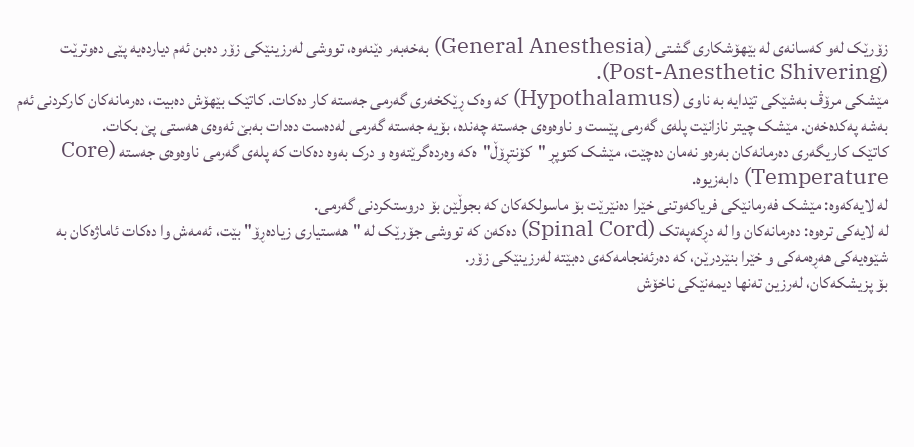زۆرێک لەو کەسانەی لە بێهۆشکاری گشتی (General Anesthesia) بەخەبەر دێنەوە، تووشی لەرزینێکی زۆر دەبن ئەم دیاردەیە پێی دەوترێت (Post-Anesthetic Shivering).
مێشکی مرۆڤ بەشێکی تێدایە بە ناوی (Hypothalamus) کە وەک ڕێکخەری گەرمی جەستە کار دەکات. کاتێک بێهۆش دەبیت، دەرمانەکان کارکردنی ئەم بەشە پەکدەخەن. مێشک چیتر نازانێت پلەی گەرمی پێست و ناوەوەی جەستە چەندە، بۆیە جەستە گەرمی لەدەست دەدات بەبێ ئەوەی هەستی پێ بکات.
کاتێک کاریگەری دەرمانەکان بەرەو نەمان دەچێت، مێشک کتوپڕ "کۆنتڕۆڵ"ەکە وەردەگرێتەوە و درک بەوە دەکات کە پلەی گەرمی ناوەوەی جەستە (Core Temperature) دابەزیوە.
لە لایەکەوە: مێشک فەرمانێکی فریاکەوتنی خێرا دەنێرێت بۆ ماسولکەکان کە بجوڵێن بۆ دروستکردنی گەرمی.
لە لایەکی ترەوە: دەرمانەکان وا لە دڕکەپەتک (Spinal Cord) دەکەن کە تووشی جۆرێک لە "هەستیاری زیادەڕۆ" بێت، ئەمەش وا دەکات ئاماژەکان بە شێوەیەکی هەڕەمەکی و خێرا بنێردرێن، کە دەرئەنجامەکەی دەبێتە لەرزینێکی زۆر.
بۆ پزیشکەکان، لەرزین تەنها دیمەنێکی ناخۆش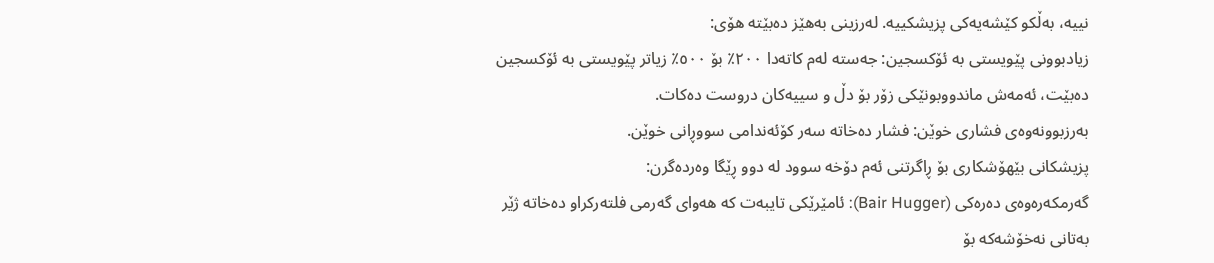نییە، بەڵکو کێشەیەکی پزیشکییە. لەرزینی بەهێز دەبێتە هۆی:
زیادبوونی پێویستی بە ئۆکسجین: جەستە لەم کاتەدا ٢٠٠٪ بۆ ٥٠٠٪ زیاتر پێویستی بە ئۆکسجین دەبێت، ئەمەش ماندووبونێکی زۆر بۆ دڵ و سییەکان دروست دەکات.
بەرزبوونەوەی فشاری خوێن: فشار دەخاتە سەر کۆئەندامی سووڕانی خوێن.
پزیشکانی بێهۆشکاری بۆ ڕاگرتنی ئەم دۆخە سوود لە دوو ڕێگا وەردەگرن:
گەرمکەرەوەی دەرەکی (Bair Hugger): ئامێرێکی تایبەت کە هەوای گەرمی فلتەرکراو دەخاتە ژێر بەتانی نەخۆشەکە بۆ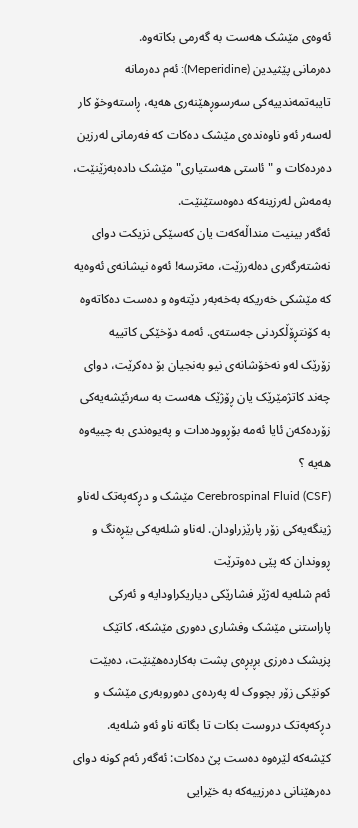ئەوەی مێشک هەست بە گەرمی بکاتەوە.
دەرمانی پێثیدین (Meperidine): ئەم دەرمانە تایبەتمەندییەکی سەرسوڕهێنەری هەیە، ڕاستەوخۆ کار لەسەر ئەو ناوەندەی مێشک دەکات کە فەرمانی لەرزین دەردەکات و "ئاستی هەستیاری" مێشک دادەبەزێنێت، بەمەش لەرزینەکە دەوەستێنێت.
ئەگەر بینیت منداڵەکەت یان کەسێکی نزیکت دوای نەشتەرگەری دەلەرزێت، مەترسە! ئەوە نیشانەی ئەوەیە کە مێشکی خەریکە بەخەبەر دێتەوە و دەست دەکاتەوە بە کۆنتڕۆڵکردنی جەستەی. ئەمە دۆخێکی کاتییە
زۆرێک لەو نەخۆشانەی نیو بەنجیان بۆ دەکرێت، دوای چەند کاتژمێرێک یان ڕۆژێک هەست بە سەرئێشەیەکی زۆردەکەن ئایا ئەمە بۆڕوودەدات و پەیوەندی بە چییەوە هەیە ؟
Cerebrospinal Fluid (CSF) مێشک و دڕکەپەتک لەناو ژینگەیەکی زۆر پارێزراودان. لەناو شلەیەکی بێڕەنگ و ڕووندان کە پێی دەوترێت
ئەم شلەیە لەژێر فشارێکی دیاریکراودایە و ئەرکی پاراستنی مێشک وفشاری دەوری مێشکە، کاتێک پزیشک دەرزی بڕبڕەی پشت بەکاردەهێنێت، دەبێت کونێکی زۆر بچووک لە پەردەی دەوروبەری مێشک و دڕکەپەتک دروست بکات تا بگاتە ناو ئەو شلەیە. کێشەکە لێرەوە دەست پێ دەکات: ئەگەر ئەم کونە دوای دەرهێنانی دەرزییەکە بە خێرایی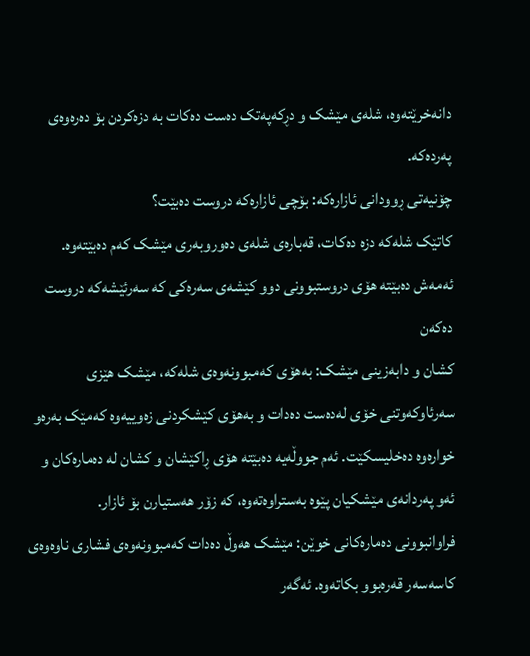دانەخرێتەوە، شلەی مێشک و دڕکەپەتک دەست دەکات بە دزەکردن بۆ دەرەوەی پەردەکە.
چۆنیەتی ڕوودانی ئازارەکە: بۆچی ئازارەکە دروست دەبێت؟
کاتێک شلەکە دزە دەکات، قەبارەی شلەی دەوروبەری مێشک کەم دەبێتەوە. ئەمەش دەبێتە هۆی دروستبوونی دوو کێشەی سەرەکی کە سەرئێشەکە دروست دەکەن
کشان و دابەزینی مێشک: بەهۆی کەمبوونەوەی شلەکە، مێشک هێزی سەرئاوکەوتنی خۆی لەدەست دەدات و بەهۆی کێشکردنی زەوییەوە کەمێک بەرەو خوارەوە دەخلیسکێت. ئەم جووڵەیە دەبێتە هۆی ڕاکێشان و کشان لە دەمارەکان و ئەو پەردانەی مێشکیان پێوە بەستراوەتەوە، کە زۆر هەستیارن بۆ ئازار.
فراوانبوونی دەمارەکانی خوێن: مێشک هەوڵ دەدات کەمبوونەوەی فشاری ناوەوەی کاسەسەر قەرەبوو بکاتەوە. ئەگەر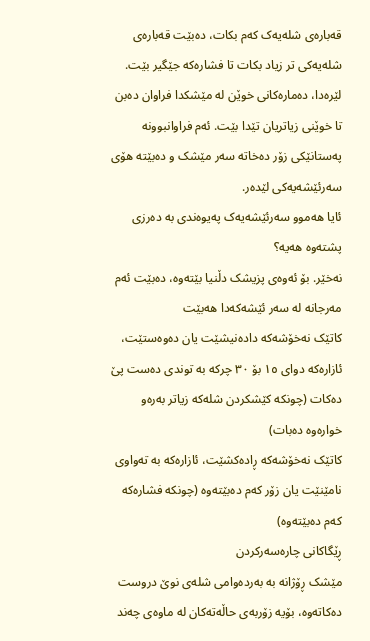قەبارەی شلەیەک کەم بکات، دەبێت قەبارەی شلەیەکی تر زیاد بکات تا فشارەکە جێگیر بێت. لێرەدا، دەمارەکانی خوێن لە مێشکدا فراوان دەبن تا خوێنی زیاتریان تێدا بێت. ئەم فراوانبوونە پەستانێکی زۆر دەخاتە سەر مێشک و دەبێتە هۆی سەرئێشەیەکی لێدەر.
ئایا هەموو سەرئێشەیەک پەیوەندی بە دەرزی پشتەوە هەیە؟
نەخێر. بۆ ئەوەی پزیشک دڵنیا بێتەوە، دەبێت ئەم مەرجانە لە سەر ئێشەکەدا هەبێت
کاتێک نەخۆشەکە دادەنیشێت یان دەوەستێت، ئازارەکە دوای ١٥ بۆ ٣٠ چرکە بە توندی دەست پێ دەکات (چونکە کێشکردن شلەکە زیاتر بەرەو خوارەوە دەبات)
کاتێک نەخۆشەکە ڕادەکشێت، ئازارەکە بە تەواوی نامێنێت یان زۆر کەم دەبێتەوە (چونکە فشارەکە کەم دەبێتەوە)
ڕێگاکانی چارەسەرکردن
مێشک ڕۆژانە بە بەردەوامی شلەی نوێ دروست دەکاتەوە، بۆیە زۆربەی حاڵەتەکان لە ماوەی چەند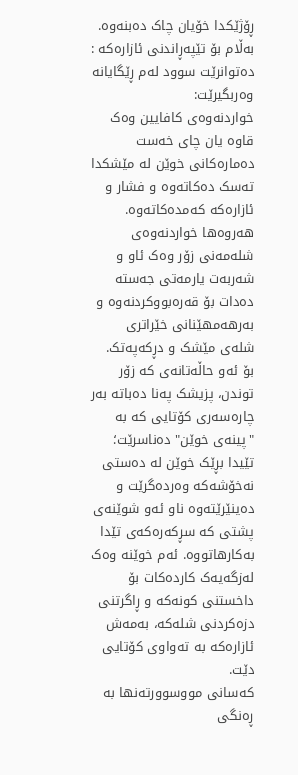ڕۆژێکدا خۆیان چاک دەبنەوە. بەڵام بۆ تێپەڕاندنی ئازارەکە : دەتوانرێت سوود لەم ڕێگایانە وەربگیرێت:
خواردنەوەی کافایین وەک قاوە یان چای خەست دەمارەکانی خوێن لە مێشکدا تەسک دەکاتەوە و فشار و ئازارەکە کەمدەکاتەوە. هەروەها خواردنەوەی شلەمەنی زۆر وەک ئاو و شەربەت یارمەتی جەستە دەدات بۆ قەرەبووکردنەوە و بەرهەمهێنانی خێراتری شلەی مێشک و دڕکەپەتک.
بۆ ئەو حاڵەتانەی کە زۆر توندن، پزیشک پەنا دەباتە بەر چارەسەری کۆتایی کە بە "پینەی خوێن" دەناسرێت؛ تێیدا بڕێک خوێن لە دەستی نەخۆشەکە وەردەگرێت و دەینێرێتەوە ناو ئەو شوێنەی پشتی کە سڕکەرەکەی تێدا بەکارهاتووە. ئەم خوێنە وەک لەزگەیەک کاردەکات بۆ داخستنی کونەکە و ڕاگرتنی دزەکردنی شلەکە، بەمەش ئازارەکە بە تەواوی کۆتایی دێت.
کەسانی مووسوورتەنها بە ڕەنگی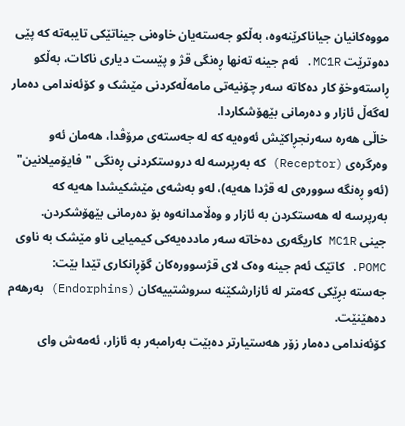مووەکانیان جیاناکرێنەوە، بەڵکو جەستەیان خاوەنی جیناتێکی تایبەتە کە پێی دەوترێت MC1R. ئەم جینە تەنها ڕەنگی قژ و پێست دیاری ناکات، بەڵکو ڕاستەوخۆ کار دەکاتە سەر چۆنیەتی مامەڵەکردنی مێشک و کۆئەندامی دەمار لەگەڵ ئازار و دەرمانی بێهۆشکاردا.
خاڵی هەرە سەرنجڕاکێش ئەوەیە کە لە جەستەی مرۆڤدا، هەمان ئەو وەرگرەی (Receptor) کە بەرپرسە لە دروستکردنی ڕەنگی "فایۆمیلانین" (ئەو ڕەنگە سوورەی لە قژدا هەیە)، لەو بەشەی مێشکیشدا هەیە کە بەرپرسە لە هەستکردن بە ئازار و وەڵامدانەوە بۆ دەرمانی بێهۆشکردن.
جینی MC1R کاریگەری دەخاتە سەر ماددەیەکی کیمیایی ناو مێشک بە ناوی POMC. کاتێک ئەم جینە وەک لای قژسوورەکان گۆڕانکاری تێدا بێت:
جەستە بڕێکی کەمتر لە ئازارشکێنە سروشتییەکان (Endorphins) بەرهەم دەهێنێت.
کۆئەندامی دەمار زۆر هەستیارتر دەبێت بەرامبەر بە ئازار، ئەمەش وای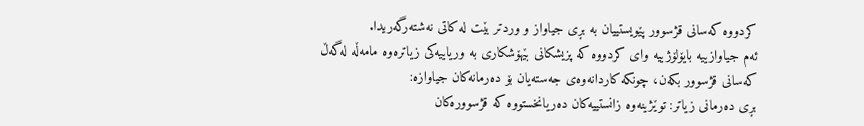کردووە کەسانی قژسوور پێویستییان بە بڕی جیاواز و وردتر بێت لە کاتی نەشتەرگەریدا.
ئەم جیاوازییە بایۆلۆژییە وای کردووە کە پزیشکانی بێهۆشکاری بە وریاییەکی زیاترەوە مامەڵە لەگەڵ کەسانی قژسوور بکەن، چونکە کاردانەوەی جەستەیان بۆ دەرمانەکان جیاوازە:
بڕی دەرمانی زیاتر: توێژینەوە زانستییەکان دەریانخستووە کە قژسوورەکان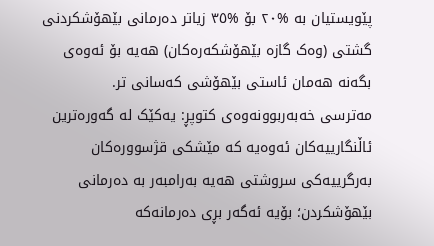پێویستیان بە %٢٠ بۆ %٣٥ زیاتر دەرمانی بێهۆشکردنی گشتی (وەک گازە بێهۆشکەرەکان) هەیە بۆ ئەوەی بگەنە هەمان ئاستی بێهۆشی کەسانی تر.
مەترسی خەبەربوونەوەی کتوپڕ: یەکێک لە گەورەترین ئاڵنگارییەکان ئەوەیە کە مێشکی قژسوورەکان بەرگرییەکی سروشتی هەیە بەرامبەر بە دەرمانی بێهۆشکردن؛ بۆیە ئەگەر بڕی دەرمانەکە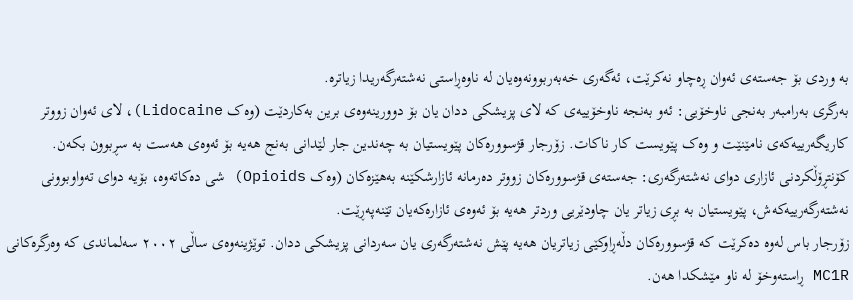بە وردی بۆ جەستەی ئەوان ڕەچاو نەکرێت، ئەگەری خەبەربوونەوەیان لە ناوەڕاستی نەشتەرگەریدا زیاترە.
بەرگری بەرامبەر بەنجی ناوخۆیی: ئەو بەنجە ناوخۆییەی کە لای پزیشکی ددان یان بۆ دوورینەوەی برین بەکاردێت (وەک Lidocaine)، لای ئەوان زووتر کاریگەرییەکەی نامێنێت و وەک پێویست کار ناکات. زۆرجار قژسوورەکان پێویستیان بە چەندین جار لێدانی بەنج هەیە بۆ ئەوەی هەست بە سڕبوون بکەن.
کۆنتڕۆڵکردنی ئازاری دوای نەشتەرگەری: جەستەی قژسوورەکان زووتر دەرمانە ئازارشکێنە بەهێزەکان (وەک Opioids) شی دەکاتەوە، بۆیە دوای تەواوبوونی نەشتەرگەرییەکەش، پێویستیان بە بڕی زیاتر یان چاودێریی وردتر هەیە بۆ ئەوەی ئازارەکەیان تێنەپەڕێت.
زۆرجار باس لەوە دەکرێت کە قژسوورەکان دڵەڕاوکێی زیاتریان هەیە پێش نەشتەرگەری یان سەردانی پزیشکی ددان. توێژینەوەی ساڵی ٢٠٠٢ سەلماندی کە وەرگرەکانی MC1R ڕاستەوخۆ لە ناو مێشکدا هەن.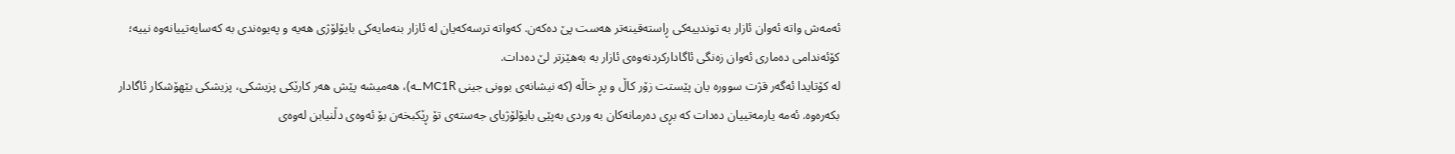ئەمەش واتە ئەوان ئازار بە توندییەکی ڕاستەقینەتر هەست پێ دەکەن. کەواتە ترسەکەیان لە ئازار بنەمایەکی بایۆلۆژی هەیە و پەیوەندی بە کەسایەتییانەوە نییە؛ کۆئەندامی دەماری ئەوان زەنگی ئاگادارکردنەوەی ئازار بە بەهێزتر لێ دەدات.
لە کۆتایدا ئەگەر قژت سوورە یان پێستت زۆر کاڵ و پڕ خاڵە (کە نیشانەی بوونی جینی MC1Rـە)، هەمیشە پێش هەر کارێکی پزیشکی، پزیشکی بێهۆشکار ئاگادار بکەرەوە. ئەمە یارمەتییان دەدات کە بڕی دەرمانەکان بە وردی بەپێی بایۆلۆژیای جەستەی تۆ ڕێکبخەن بۆ ئەوەی دڵنیابن لەوەی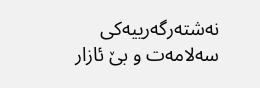نەشتەرگەرییەکی سەلامەت و بێ ئازار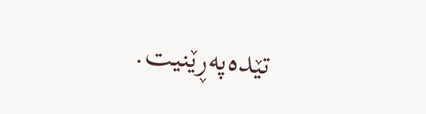تێدەپەڕێنیت.